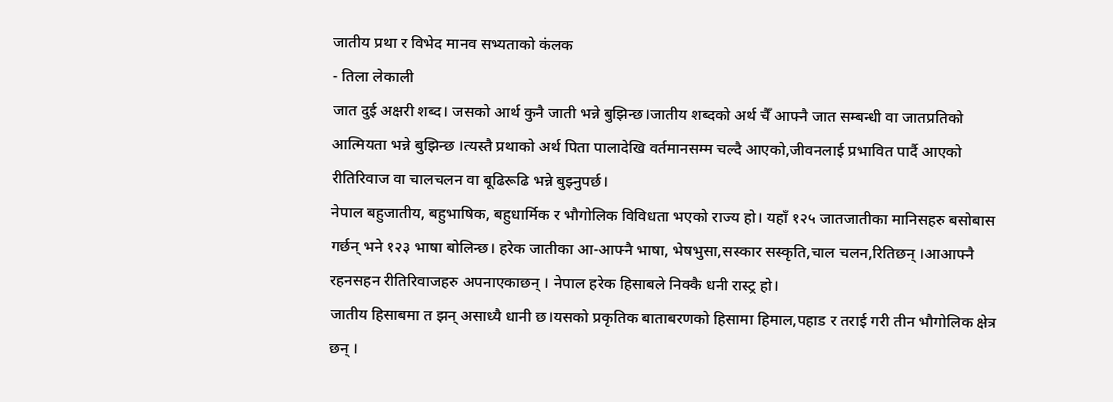जातीय प्रथा र विभेद मानव सभ्यताको कंलक
- तिला लेकाली
जात दुई अक्षरी शब्द। जसको आर्थ कुनै जाती भन्ने बुझिन्छ।जातीय शब्दको अर्थ चैँ आफ्नै जात सम्बन्धी वा जातप्रतिको आत्मियता भन्ने बुझिन्छ ।त्यस्तै प्रथाको अर्थ पिता पालादेखि वर्तमानसम्म चल्दै आएको,जीवनलाई प्रभावित पार्दै आएको रीतिरिवाज वा चालचलन वा बूढिरूढि भन्ने बुझ्नुपर्छ।
नेपाल बहुजातीय, बहुभाषिक, बहुधार्मिक र भौगोलिक विविधता भएको राज्य हो। यहाँ १२५ जातजातीका मानिसहरु बसोबास गर्छन् भने १२३ भाषा बोलिन्छ। हरेक जातीका आ-आफ्नै भाषा, भेषभुसा,सस्कार सस्कृति,चाल चलन,रितिछन् ।आआफ्नै रहनसहन रीतिरिवाजहरु अपनाएकाछन् । नेपाल हरेक हिसाबले निक्कै धनी रास्ट्र हो।
जातीय हिसाबमा त झन् असाध्यै धानी छ।यसको प्रकृतिक बाताबरणको हिसामा हिमाल,पहाड र तराई गरी तीन भौगोलिक क्षेत्र छन् ।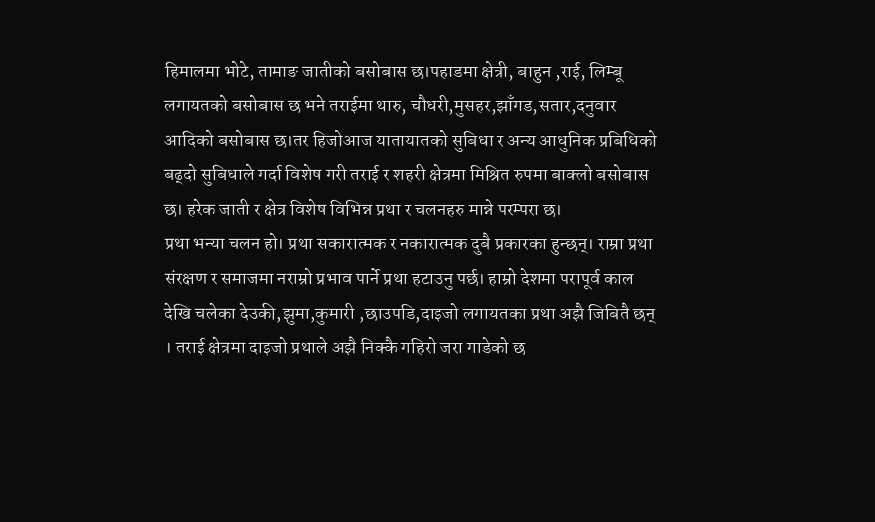हिमालमा भोटे, तामाङ जातीको बसोबास छ।पहाडमा क्षेत्री, बाहुन ,राई, लिम्बू लगायतको बसोबास छ भने तराईमा थारु, चौधरी,मुसहर,झाँगड,सतार,दनुवार आदिको बसोबास छ।तर हिजोआज यातायातको सुबिधा र अन्य आधुनिक प्रबिधिको बढ्दो सुबिधाले गर्दा विशेष गरी तराई र शहरी क्षेत्रमा मिश्रित रुपमा बाक्लो बसोबास छ। हरेक जाती र क्षेत्र विशेष विभिन्न प्रथा र चलनहरु मान्ने परम्परा छ।
प्रथा भन्या चलन हो। प्रथा सकारात्मक र नकारात्मक दुबै प्रकारका हुन्छन्। राम्रा प्रथा संरक्षण र समाजमा नराम्रो प्रभाव पार्ने प्रथा हटाउनु पर्छ। हाम्रो देशमा परापूर्व काल देखि चलेका देउकी,झुमा,कुमारी ,छाउपडि,दाइजो लगायतका प्रथा अझै जिबितै छन् । तराई क्षेत्रमा दाइजो प्रथाले अझै निक्कै गहिरो जरा गाडेको छ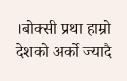।बोक्सी प्रथा हाम्रो देशको अर्को ज्यादै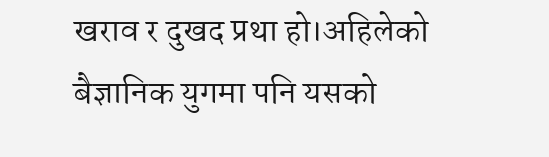खराव र दुखद प्रथा हो।अहिलेको बैज्ञानिक युगमा पनि यसको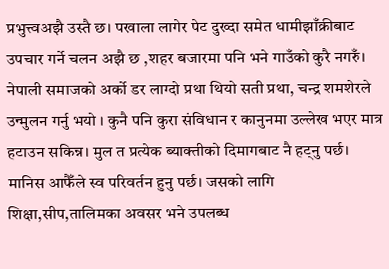प्रभुत्त्वअझै उस्तै छ। पखाला लागेर पेट दुख्दा समेत धामीझाँक्रीबाट उपचार गर्ने चलन अझै छ ,शहर बजारमा पनि भने गाउँको कुरै नगरुँ।
नेपाली समाजको अर्को डर लाग्दो प्रथा थियो सती प्रथा, चन्द्र शमशेरले उन्मुलन गर्नु भयो । कुनै पनि कुरा संविधान र कानुनमा उल्लेख भएर मात्र हटाउन सकिन्न। मुल त प्रत्येक ब्याक्तीको दिमागबाट नै हट्नु पर्छ। मानिस आफैँले स्व परिवर्तन हुनु पर्छ। जसको लागि शिक्षा,सीप,तालिमका अवसर भने उपलब्ध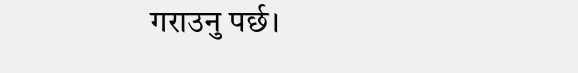गराउनु पर्छ।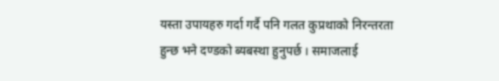यस्ता उपायहरु गर्दा गर्दै पनि गलत कुप्रथाको निरन्तरता हुन्छ भने दण्डको ब्यबस्था हुनुपर्छ । समाजलाई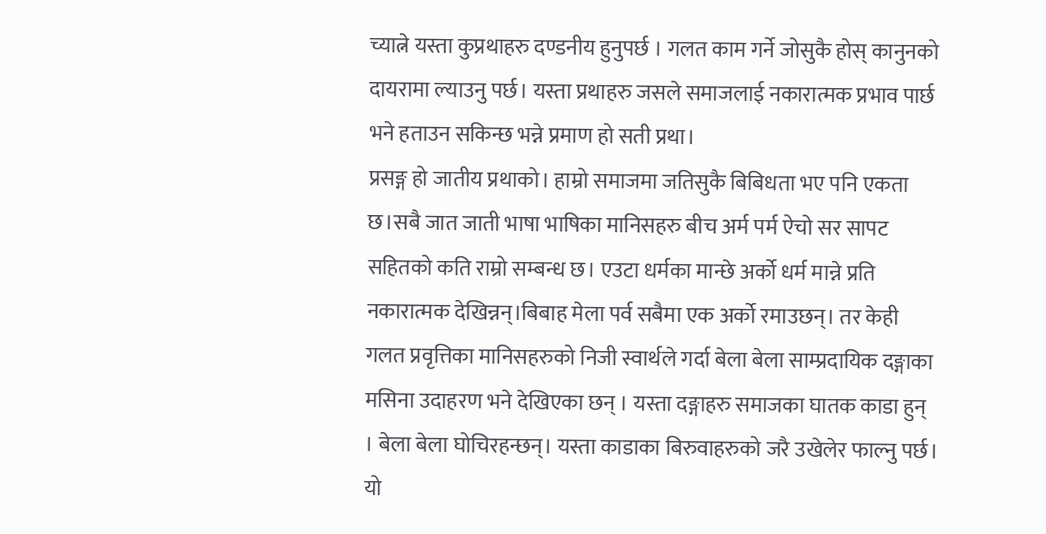च्यात्ने यस्ता कुप्रथाहरु दण्डनीय हुनुपर्छ । गलत काम गर्ने जोसुकै होस् कानुनको दायरामा ल्याउनु पर्छ। यस्ता प्रथाहरु जसले समाजलाई नकारात्मक प्रभाव पार्छ भने हताउन सकिन्छ भन्ने प्रमाण हो सती प्रथा।
प्रसङ्ग हो जातीय प्रथाको। हाम्रो समाजमा जतिसुकै बिबिधता भए पनि एकता छ।सबै जात जाती भाषा भाषिका मानिसहरु बीच अर्म पर्म ऐचो सर सापट सहितको कति राम्रो सम्बन्ध छ। एउटा धर्मका मान्छे अर्को धर्म मान्ने प्रति नकारात्मक देखिन्नन्।बिबाह मेला पर्व सबैमा एक अर्को रमाउछन्। तर केही गलत प्रवृत्तिका मानिसहरुको निजी स्वार्थले गर्दा बेला बेला साम्प्रदायिक दङ्गाका मसिना उदाहरण भने देखिएका छन् । यस्ता दङ्गाहरु समाजका घातक काडा हुन् । बेला बेला घोचिरहन्छन्। यस्ता काडाका बिरुवाहरुको जरै उखेलेर फाल्नु पर्छ। यो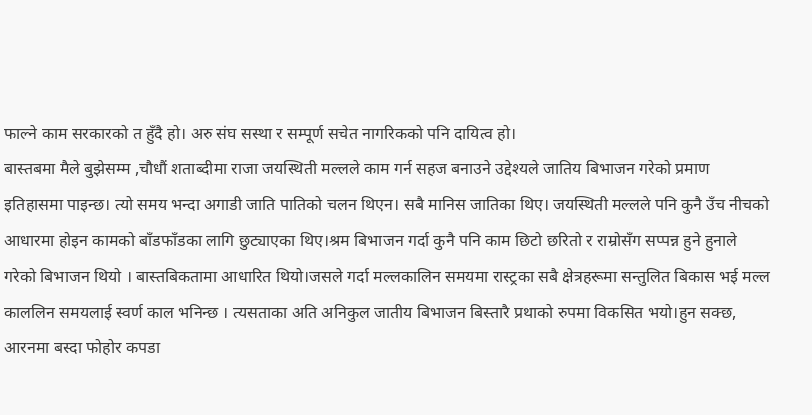फाल्ने काम सरकारको त हुँदै हो। अरु संघ सस्था र सम्पूर्ण सचेत नागरिकको पनि दायित्व हो।
बास्तबमा मैले बुझेसम्म ,चौधौं शताब्दीमा राजा जयस्थिती मल्लले काम गर्न सहज बनाउने उद्देश्यले जातिय बिभाजन गरेको प्रमाण इतिहासमा पाइन्छ। त्यो समय भन्दा अगाडी जाति पातिको चलन थिएन। सबै मानिस जातिका थिए। जयस्थिती मल्लले पनि कुनै उँच नीचको आधारमा होइन कामको बाँडफाँडका लागि छुट्याएका थिए।श्रम बिभाजन गर्दा कुनै पनि काम छिटो छरितो र राम्रोसँग सप्पन्न हुने हुनाले गरेको बिभाजन थियो । बास्तबिकतामा आधारित थियो।जसले गर्दा मल्लकालिन समयमा रास्ट्रका सबै क्षेत्रहरूमा सन्तुलित बिकास भई मल्ल काललिन समयलाई स्वर्ण काल भनिन्छ । त्यसताका अति अनिकुल जातीय बिभाजन बिस्तारै प्रथाको रुपमा विकसित भयो।हुन सक्छ, आरनमा बस्दा फोहोर कपडा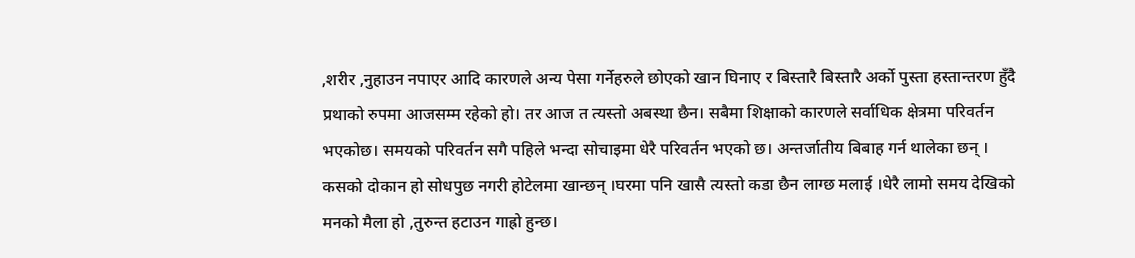,शरीर ,नुहाउन नपाएर आदि कारणले अन्य पेसा गर्नेहरुले छोएको खान घिनाए र बिस्तारै बिस्तारै अर्को पुस्ता हस्तान्तरण हुँदै प्रथाको रुपमा आजसम्म रहेको हो। तर आज त त्यस्तो अबस्था छैन। सबैमा शिक्षाको कारणले सर्वाधिक क्षेत्रमा परिवर्तन भएकोछ। समयको परिवर्तन सगै पहिले भन्दा सोचाइमा धेरै परिवर्तन भएको छ। अन्तर्जातीय बिबाह गर्न थालेका छन् । कसको दोकान हो सोधपुछ नगरी होटेलमा खान्छन् ।घरमा पनि खासै त्यस्तो कडा छैन लाग्छ मलाई ।धेरै लामो समय देखिको मनको मैला हो ,तुरुन्त हटाउन गाह्रो हुन्छ।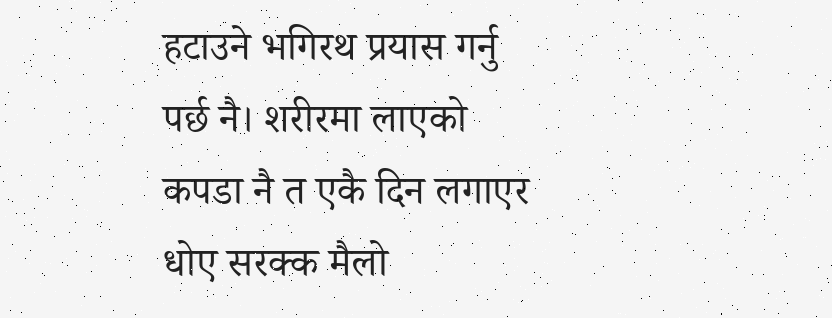हटाउने भगिरथ प्रयास गर्नु पर्छ नै। शरीरमा लाएको कपडा नै त एकै दिन लगाएर धोए सरक्क मैलो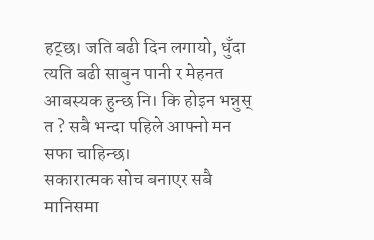हट्छ। जति बढी दिन लगायो, धुँदा त्यति बढी साबुन पानी र मेहनत आबस्यक हुन्छ नि। कि होइन भन्नुस् त ? सबै भन्दा पहिले आफ्नो मन सफा चाहिन्छ।
सकारात्मक सोच बनाएर सबै मानिसमा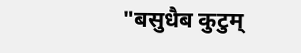"बसुधैब कुटुम्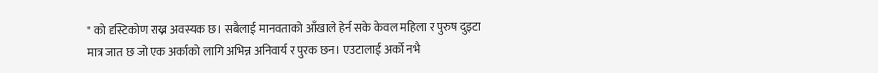" को दृस्टिकोण राख्न अवस्यक छ। सबैलाई मानवताको आँखाले हेर्न सके केवल महिला र पुरुष दुइटा मात्र जात छ जो एक अर्काको लागि अभिन्न अनिवार्य र पुरक छन। एउटालाई अर्को नभै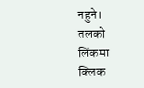नहुने।
तलको लिंकमा क्लिक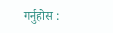गर्नुहोस :